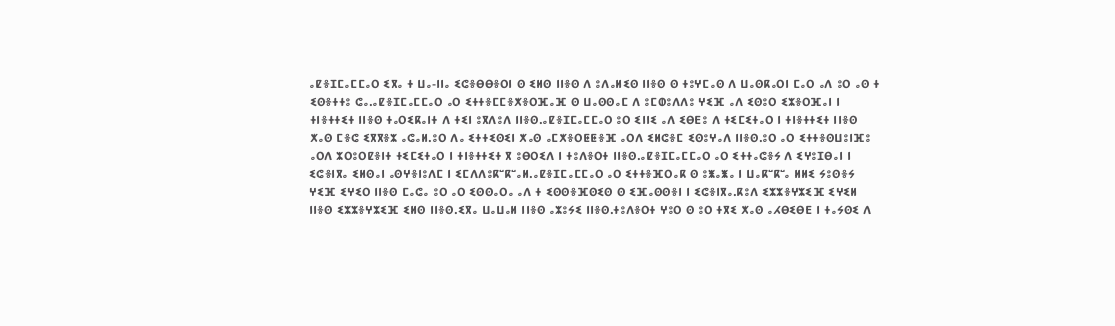ⴰⵇⴻⵊⵎⴰⵎⵎⴰⵔ ⵉⴳⴰ ⵜ ⵡⴰ-ⵏⵏⴰ ⵉⵛⴻⴱⴱⴻⵔⵏ ⵙ ⵉⵍⵙ ⵏⵏⴻⵙ ⴷ ⵓⴷⴰⵍⵉⵙ ⵏⵏⴻⵙ ⵙ ⵜⵓⵖⵎⴰⵙ ⴷ ⵡⴰⵙⴽⴰⵔⵏ ⵎⴰⵔ ⴰⴷ ⵓⵔ ⴰⵙ ⵜ ⵉⵙⴻⵜⵜⵓ ⵛⴰ.ⴰⵇⴻⵊⵎⴰⵎⵎⴰⵔ ⴰⵔ ⵉⵜⵜⴻⵎⵎⴻⵅⴻⵔⴼⴰⴼ ⵙ ⵡⴰⵙⵙⴰⵎ ⴷ ⵓⵎⵀⵓⴷⴷⵓ ⵖⵉⴼ ⴰⴷ ⵉⵙⵓⵔ ⵉⵣⴻⵔⴼⴰⵏ ⵏ ⵜⵏⴻⵜⵜⵉⵜ ⵏⵏⴻⵙ ⵜⴰⵔⵉⴽⴰⵏⵜ ⴷ ⵜⵉⵏ ⵓⴳⴷⵓⴷ ⵏⵏⴻⵙ.ⴰⵇⴻⵊⵎⴰⵎⵎⴰⵔ ⵓⵔ ⵉⵏⵏⵉ ⴰⴷ ⵉⴱⴹⵓ ⴷ ⵜⵉⵎⵉⵜⴰⵔ ⵏ ⵜⵏⴻⵜⵜⵉⵜ ⵏⵏⴻⵙ ⵅⴰⵙ ⵎⴻⵛ ⵉⴳⴳⴻⵣ ⴰⵛⴰⵍ.ⵓⵔ ⴷⴰ ⵉⵜⵜⵉⵙⵉⵏ ⵅⴰⵙ ⴰⵎⵅⴻⵔⵟⵟⴻⴼ ⴰⵔⴷ ⵉⵍⵛⴻⵎ ⵉⵙⵓⵖⴰⴷ ⵏⵏⴻⵙ.ⵓⵔ ⴰⵔ ⵉⵜⵜⴻⵙⵡⵓⵏⴼⵓ ⴰⵔⴷ ⵣⵔⵓⵔⵇⴻⵏⵜ ⵜⵉⵎⵉⵜⴰⵔ ⵏ ⵜⵏⴻⵜⵜⵉⵜ ⴳ ⵓⴱⵔⵉⴷ ⵏ ⵜⵓⴷⴻⵔⵜ ⵏⵏⴻⵙ.ⴰⵇⴻⵊⵎⴰⵎⵎⴰⵔ ⴰⵔ ⵉⵜⵜⴰⵛⴻⵢ ⴷ ⵉⵖⵓⵊⴱⴰⵏ ⵏ ⵉⵛⴻⵏⴳⴰ ⵉⵍⵙⴰⵏ ⴰⵙⵖⴻⵏⵓⴷⵎ ⵏ ⵉⵎⴷⴷⵓⴽⵯⴽⵯⴰⵍ.ⴰⵇⴻⵊⵎⴰⵎⵎⴰⵔ ⴰⵔ ⵉⵜⵜⴻⴼⵔⴰⴽ ⵙ ⵓⵥⴰⵥⴰ ⵏ ⵡⴰⴽⵯⴽⵯⴰ ⵍⵍⵉ ⵢⵓⵙⴻⵢ ⵖⵉⴼ ⵉⵖⵉⵔ ⵏⵏⴻⵙ ⵎⴰⵛⴰ ⵓⵔ ⴰⵔ ⵉⵙⵙⴰⵔⴰ ⴰⴷ ⵜ ⵉⵙⵙⴻⴼⵙⵉⵙ ⵙ ⵉⴼⴰⵙⵙⴻⵏ ⵏ ⵉⵛⴻⵏⴳⴰ.ⴽⵓⴷ ⵉⵣⵣⴻⵖⵣⵉⴼ ⵉⵖⵉⵍ ⵏⵏⴻⵙ ⵉⵣⵣⴻⵖⵣⵉⴼ ⵉⵍⵙ ⵏⵏⴻⵙ.ⵉⴳⴰ ⵡⴰⵡⴰⵍ ⵏⵏⴻⵙ ⴰⵣⵓⵢⵉ ⵏⵏⴻⵙ.ⵜⵓⴷⴻⵔⵜ ⵖⵓⵔ ⵙ ⵓⵔ ⵜⴳⵉ ⵅⴰⵙ ⴰⵃⴱⵉⴱⴹ ⵏ ⵜⴰⵢⵙⵉ ⴷ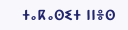ⵜⴰⴽⴰⵙⵉⵜ ⵏⵏⴻⵙ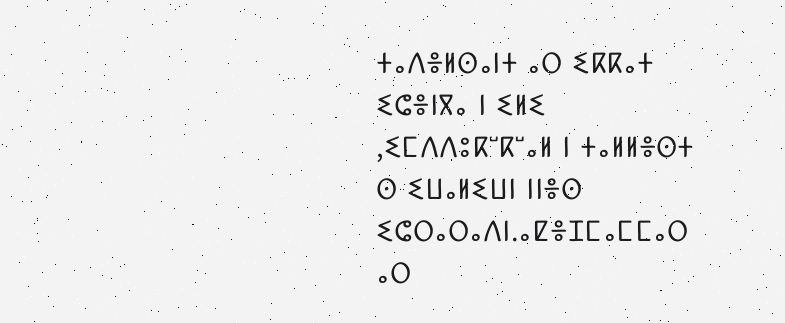ⵜⴰⴷⴻⵍⵙⴰⵏⵜ ⴰⵔ ⵉⴽⴽⴰⵜ ⵉⵛⴻⵏⴳⴰ ⵏ ⵉⵍⵉ ,ⵉⵎⴷⴷⵓⴽⵯⴽⵯⴰⵍ ⵏ ⵜⴰⵍⵍⴻⵙⵜ ⵙ ⵉⵡⴰⵍⵉⵡⵏ ⵏⵏⴻⵙ ⵉⵛⵔⴰⵔⴰⴷⵏ.ⴰⵇⴻⵊⵎⴰⵎⵎⴰⵔ ⴰⵔ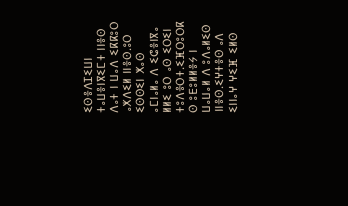ⵉⵙⴻⴷⵊⵉⵡⵏ ⵜⴰⵡⴻⵏⴳⵉⵎⵜ ⵏⵏⴻⵙ ⴷⴰⵜ ⵏ ⵡⴰⴷ ⵉⴽⴽⵓⵔ ⴰⵅⴷⵉⵍ ⵏⵏⴻⵙ.ⵓⵔ ⵉⵙⵙⵉⵏ ⵅⴰⵙ ⴰⵎⵏⴰⵍⴰ ⴷ ⵉⵛⴻⵏⴳⴰ ⵍⵍⵉ ⵓⵔ ⴰⵙ ⵉⵔⵉⵏ ⵜⵓⴷⴻⵔⵜ.ⵉⴼⵔⵓⵔⴽ ⵙ ⵓⴹⵓⵍⵍⴻⵢ ⵏ ⵡⴰⵡⴰⵍ ⴷ ⵓⴷⴰⵍⵉⵙ ⵏⵏⴻⵙ.ⵉⵖⵜⴻⵙ ⴰⴷ ⵉⵏⵏⴰⵖ ⵖⵉⴼ ⵉⵍⵙ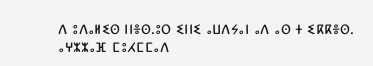ⴷ ⵓⴷⴰⵍⵉⵙ ⵏⵏⴻⵙ.ⵓⵔ ⵉⵏⵏⵉ ⴰⵡⴷⵢⴰⵏ ⴰⴷ ⴰⵙ ⵜ ⵉⴽⴽⴻⵙ.
ⴰⵖⵣⵣⴰⴼ ⵎⵓⵃⵎⵎⴰⴷ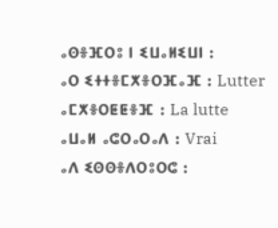ⴰⵙⴻⴼⵔⵓ ⵏ ⵉⵡⴰⵍⵉⵡⵏ :
ⴰⵔ ⵉⵜⵜⴻⵎⵅⴻⵔⴼⴰⴼ : Lutter
ⴰⵎⵅⴻⵔⵟⵟⴻⴼ : La lutte
ⴰⵡⴰⵍ ⴰⵛⵔⴰⵔⴰⴷ : Vrai
ⴰⴷ ⵉⵙⵙⴻⴷⵔⵓⵔⵛ :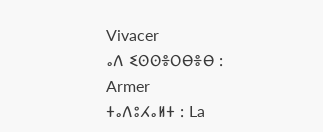Vivacer
ⴰⴷ ⵉⵙⵙⴻⵔⴱⴻⴱ : Armer
ⵜⴰⴷⵓⵃⴰⵍⵜ : La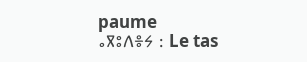paume
ⴰⴳⵓⴷⴻⵢ : Le tas